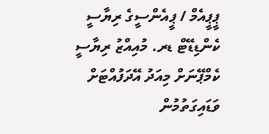ޕީޕީއެމް / ޕީއެންސީގެ ރިޔާސީ ކެންޑިޑޭޓް ޑރ. މުއިއްޒު ރިޔާސީ ކެމްޕޭނަށް މިއަދު އޭދަފުއްޓަށް ވަޑައިގަތުމުން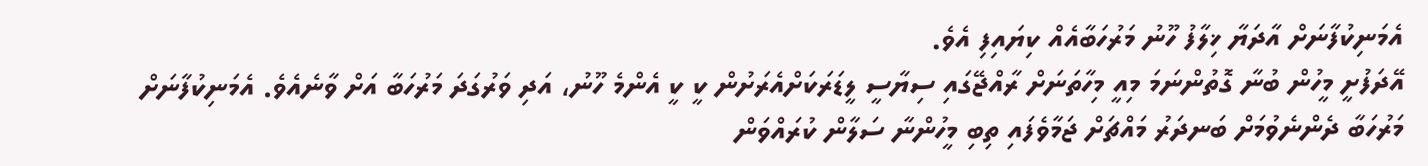އެމަނިކުފާނަށް އާދަޔާ ޚިލާފު ހޫނު މަރުހަބާއެއް ކިޔައިފި އެވެ.
އޭދަފުށީ މީހުން ބުނާ ގޮތުންނަމަ މިއީ މިހާތަނަށް ރާއްޖޭގައި ސިޔާސީ ލީޑަރަކަށްއެރަށުން ކީ ކީ އެންމެ ހޫނު، އަދި ވަރުގަދަ މަރުހަބާ އަށް ވާނެއެވެ. އެމަނިކުފާނަށް މަރުހަބާ ދެންނެވުމަށް ބަނދަރު މައްޗަށް ޖަމާވެފައި ތިބި މީހުންނާ ސަލާން ކުރައްވަން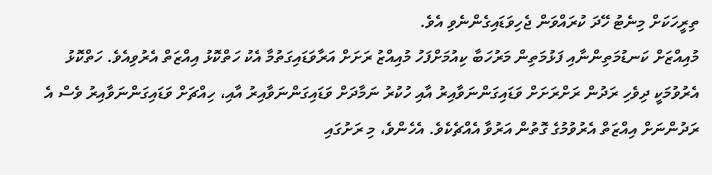ތިރީހަކަށް މިނެޓު ހޭދަ ކުރައްވަން ޖެހިވަޑައިގެންނެވި އެވެ.
މުއިއްޒަށް ކަނޑުމަތިންނާއި ފަޅުމަތިން މަރުހަބާ ކިއުމަށްފަހު މުއިއްޒު ރަށަށް އަރާވަޑައިގަތުމާ އެކު ހަތްކޮޅު އިއްޒަތް އެރުވިއެވެ. ހަތްކޮޅު އެރުވުމަކީ ދިވެހި ރަދުން ރަށްރަށަށް ވަޑައިގަންނަވާއިރު އާއި ހުކުރު ނަމާދަށް ވަޑައިގަންނަވާއިރު އާއި، ހިއްޗަށް ވަޑައިގަންނަވާއިރު ވެސް އެ ރަދުންނަށް އިއްޒަތް އެރުވުމުގެ ގޮތުން އަރުވާ އެއްޗެކެވެ. އެހެންވެ، މި ރަށުގައި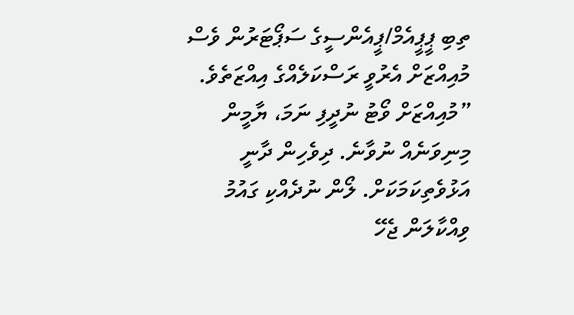ތިބި ޕީޕީއެމް/ޕީއެންސީގެ ސަޕޯޓަރުން ވެސް މުއިއްޒަށް އެރުވީ ރަސްކަލެއްގެ އިއްޒަތެވެ.
”މުއިއްޒަށް ވޯޓު ނުދީފި ނަމަ، ޔާމީން މިނިވަނެއް ނުވާނެ. ދިވެހިން ދާނީ އަޅުވެތިކަމަކަށް. ލޯން ނުދެއްކި ގައުމު ވިއްކާލަން ޖެހޭ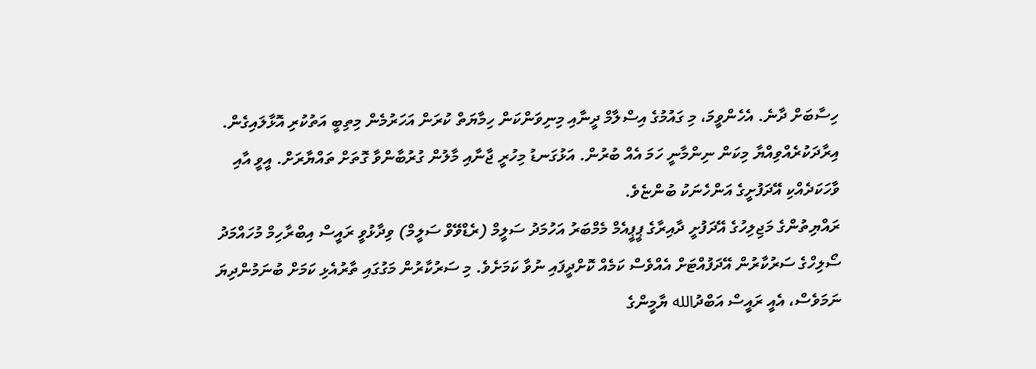ހިސާބަށް ދާނެ. އެހެންވީމަ، މި ގައުމުގެ އިސްލާމް ދީނާއި މިނިވަންކަން ހިމާޔަތް ކުރަން އަހަރުމެން މިތިބީ އަތުކުރި އޮޅާލައިގެން. އިރާދަކުރެއްވިއްޔާ މިކަން ނިންމާނީ ހަމަ އެއް ބުރުން. އަޅުގަނޑު މިހުރީ ޖާނާއި މާލުން ގުރުބާންވާ ގޮތަށް ތައްޔާރަށް. އީވީ އާއި ވާހަކަދެއްކި އޭދަފުށީގެ އަންހެނަކު ބުންޏެވެ.
ރައްޔިތުންގެ މަޖިލިހުގެ އޭދަފުށީ ދާއިރާގެ ޕީޕީއެމް މެމްބަރު އަހުމަދު ސަލީމް (ރެޑްވޭވް ސަލީމް) ވިދާޅުވީ ރައީސް އިބްރާހިމް މުހައްމަދު ސޯލިހްގެ ސަރުކާރުން އޭދަފުއްޓަށް އެއްވެސް ކަމެއް ކޮށްދީފައި ނުވާ ކަމަށެވެ. މި ސަރުކާރުން މަގުގައި ތާރުއެޅި ކަމަށް ބުނަމުންދިޔަ ނަމަވެސް، އެއީ ރައީސް އަބްދުالله ޔާމީންގެ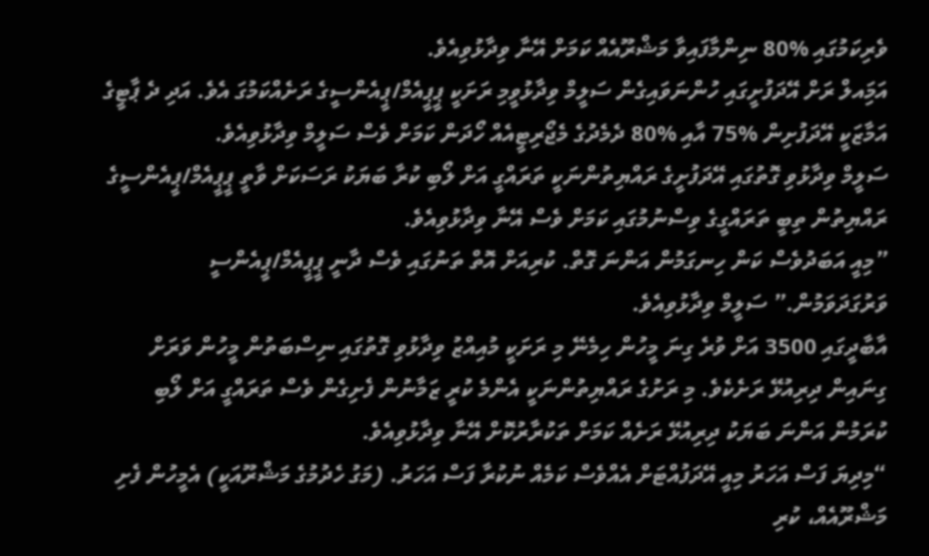ވެރިކަމުގައި %80 ނިންމާފައިވާ މަޝްރޫއެއް ކަމަށް އޭނާ ވިދާޅުވިއެވެ.
އަމިައލް ރަށް އޭދަފުށީގައި ހުންނަވައިގެން ސަލީމް ވިދާޅުވީމި ރަށަކީ ޕީޕީއެމް/ޕީއެންސީގެ ރަށެއްކަމުގަ އެވެ. އަދި ދެ ޕާޓީގެ އަމާޒަކީ އޭދަފުށިން %75 އާއި %80 ދެމެދުގެ މެޖޯރިޓީއެއް ހޯދަން ކަމަށް ވެސް ސަލީމް ވިދާޅުވިއެވެ.
ސަލީމް ވިދާޅުވި ގޮތުގައި އޭދަފުށީގެ ރައްޔިތުންނަކީ ތަރައްގީ އަށް ލޯބި ކުރާ ބަޔަކު ރަސަކަށް ވާތީ ޕީޕީއެމް/ޕީއެންސީގެ ރައްޔިތުން ތިބީ ތަރައްގީގެ ވިސްނުމުގައި ކަމަށް ވެސް އޭނާ ވިދާޅުވިއެވެ.
”މިއީ އަބަދުވެސް ކަން ހިނގަމުން އަންނަ ގޮތް. ކުރިއަށް އޮތް ތަނުގައި ވެސް ދާނީ ޕީޕީއެމް/ޕީއެންސީ ވަރުގަދަވަމުން.” ސަލީމް ވިދާޅުވިއެވެ.
އާބާދީގައި 3500 އަށް ވުރެ ގިނަ މީހުން ހިމެނޭ މި ރަށަކީ މުއިއްޒު ވިދާޅުވި ގޮތުގައި ނިސްބަތުން މީހުން ވަރަށް ގިނައިން ދިރިއުޅޭ ރަށެކެވެ. މި ރަށުގެ ރައްޔިތުންނަކީ އެންމެ ކުރީ ޒަމާނުން ފެށިގެން ވެސް ތަރައްގީ އަށް ލޯބި ކުރަމުން އަންނަ ބަޔަކު ދިރިއުޅޭ ރަށެއް ކަމަށް ތަކުރާރުކޮށް އޭނާ ވިދާޅުވިއެވެ.
“މިދިޔަ ފަސް އަހަރު މިއީ އޭދަފުއްޓަށް އެއްވެސް ކަމެއް ނުކުރާ ފަސް އަހަރު. (މަގު ހެދުމުގެ މަޝްރޫއަކީ) އެމީހުން ފެށި މަޝްރޫއެއް، ކުރި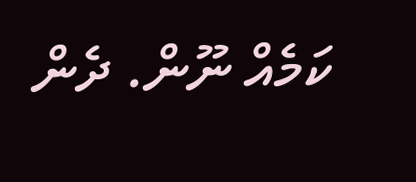ކަމެއް ނޫން. ދެން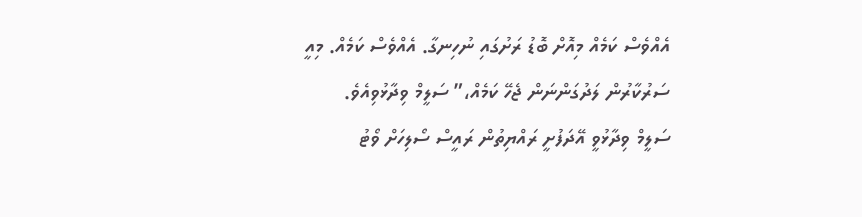އެއްވެސް ކަމެއް މިއޮށް ބޮޑު ރަށުގައި ނުހިނގާ. އެއްވެސް ކަމެއް. މިއީ ސަރުކާރުން ލަދުގަންނަން ޖެހޭ ކަމެއް،” ސަލީމް ވިދާޅުވިއެވެ.
ސަލީމް ވިދާޅުވީ އޭދަފުށީ ރައްޔިތުން ރައީސް ސޯލިހަށް ވޯޓު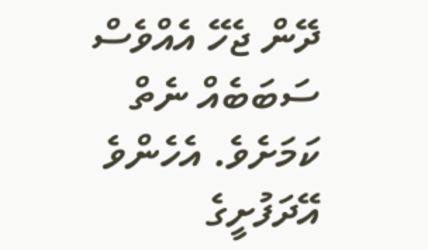ދޭން ޖެހޭ އެއްވެސް ސަބަބެއް ނެތް ކަމަށެވެ. އެހެންވެ އޭދަފުށީގެ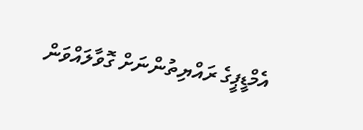އެމްޑީޕީގެ ރައްޔިތުންނަށް ގޮވާލައްވަން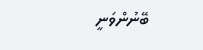ބޭނުންވަނީ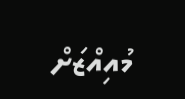މުއިއްޒަށް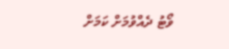ވޯޓު ދެއްވުމަށް ކަމަށް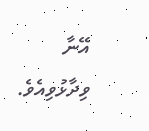އޭނާ ވިދާޅުވިއެވެ.